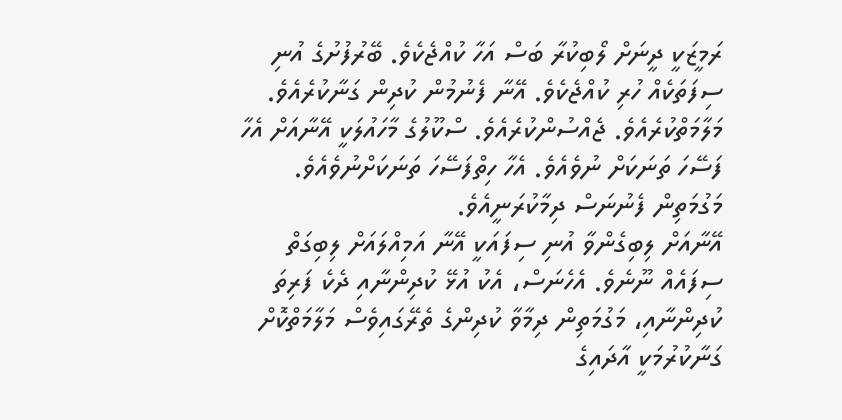ރަމީޒަކީ ދީނަށް ލޯބިކުރާ ބަސް އަހާ ކުއްޖެކެވެ. ބޭރުފުށުގެ އުނި ސިފަތަކެއް ހުރި ކުއްޖެކެވެ. އޭނާ ފެނުމުން ކުދިން ގަނާކުރެއެވެ. މަލާމަތްކުރެއެވެ. ޖެއްސުންކުރެއެވެ. ސްކޫލުގެ މާހައުލަކީ އޭނާއަށް އެހާ ފަސޭހަ ތަނަކަށް ނުވެއެވެ. އެހާ ހިތްފަސޭހަ ތަނަކަށްނުވެއެވެ. މަގުމަތިން ފެނުނަސް ދިމާކުރަނީއެވެ.
އޭނާއަށް ލިބިގެންވާ އުނި ސިފައަކީ އޭނާ އަމިއްލައަށް ލިބިގަތް ސިފައެއް ނޫނެވެ. އެހެނަސް، އެކު އުޅޭ ކުދިންނާއި ދެކެ ފަރިތަ ކުދިންނާއި، މަގުމަތިން ދިމާވާ ކުދިންގެ ތެރޭގައިވެސް މަލާމަތްކޮށް ގަނާކުރުމަކީ އާދައިގެ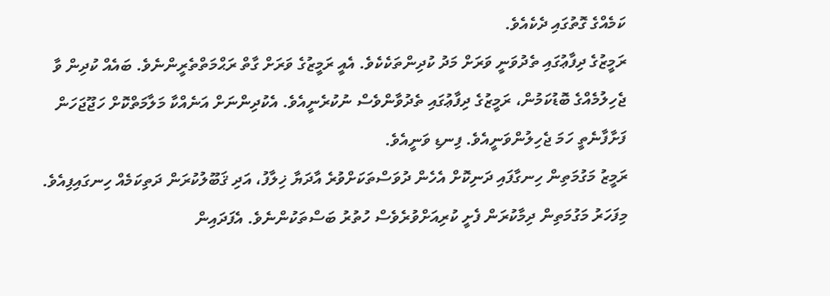ކަމެއްގެ ގޮތުގައި ދެކެއެވެ.
ރަމީޒުގެ ދިފާޢުގައި ތެދުވަނީ ވަރަށް މަދު ކުދިންތަކެކެވެ. އެއީ ރަމީޒުގެ ވަރަށް ގާތް ރަޙްމަތްތެރީންނެވެ. ބައެއް ކުދިން ވާ ޖެހިލުމެއްގެ ބޮޑުކަމުން، ރަމީޒުގެ ދިފާޢުގައި ތެދުވާންވެސް ނުކުރެނީއެވެ. އެކުދިންނަށް އަނެއްކާ މަލާމަތްކޮށް ހަޖޫޖަހަން ފަށާފާނެތީ ހަމަ ޖެހިލުންވަނީއެވެ. ފިނޑި ވަނީއެވެ.
ރަމީޒު މަގުމަތިން ހިނގާފައި ދަނިކޮށް އެހެން ދުވަސްތަކަށްވުރެ އާދަޔާ ޚިލާފު، އަދި ޤަބޫލުކުރަން ދަތިކަމެއް ހިނގައިފިއެވެ. މިފަހަރު މަގުމަތިން ދިމާކުރަން ފެށީ ކުރިއަށްވުރެވެސް ހުތުރު ބަސްތަކުންނެވެ. އެފަދައިން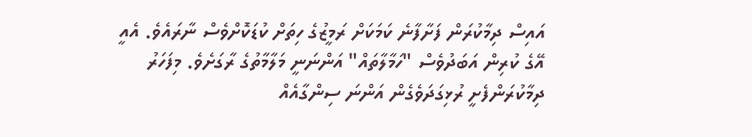އައިސް ދިމާކުރަން ފަށާފާނެ ކަމަކަށް ރަމީޒުގެ ހިތަށް ކުޑަކޮށްވެސް ނާރައެވެ. އެއީ އޭގެ ކުރިން އަބަދުވެސް "ހަމާލާތައް" އަންނަނީ މަލާމާތުގެ ރާގަށެވެ. މިފަހަރު ދިމާކުރަންފެށީ ރުޅިގަދަވެގެން އަންނަ ސިންގާއެއް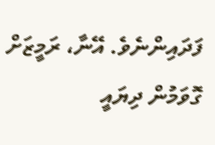ފަދައިންނެވެ. އޭނާ، ރަމީޒަށް ގޮވަމުން ދިޔައީ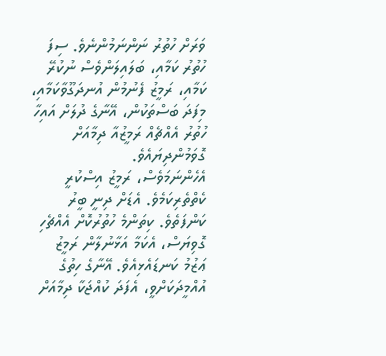ވަރަށް ހުތުރު ނަންނަމުންނެވެ. ސިފަ ހުތުރު ކަމާއި، ބަލައިލަންވެސް ނުކުރޭ ކަމާއި، ރަމީޒު ފެނުމުން އުނދަގޫވާކަމާއި، މިފަދަ ބަސްތަކުން، އޭނާގެ ދުލަށް އައިހާ ހުތުރު އެއްޗެއް ރަމީޒުއާ ދިމާއަށް ގޮވަމުންދިޔައެވެ.
އެހެންނަމަވެސް، ރަމީޒު އިސްކުރީ ކެތްތެރިކަމެވެ. އެޑަށް ދިނީ ބީރު ކަންފަތެވެ. ކިތަންމެ ހުތުރުކޮށް އެއްޗެހި ގޮވިޔަސް، އެކަމާ އަޅާނުލާން ރަމީޒު ޢަޒުމު ކަނޑައެޅިއެވެ. އޭނާގެ ހިތުގެ އުއްމީދަކަށްވީ، އެފަދަ ކުއްޖަކާ ދިމާއަށް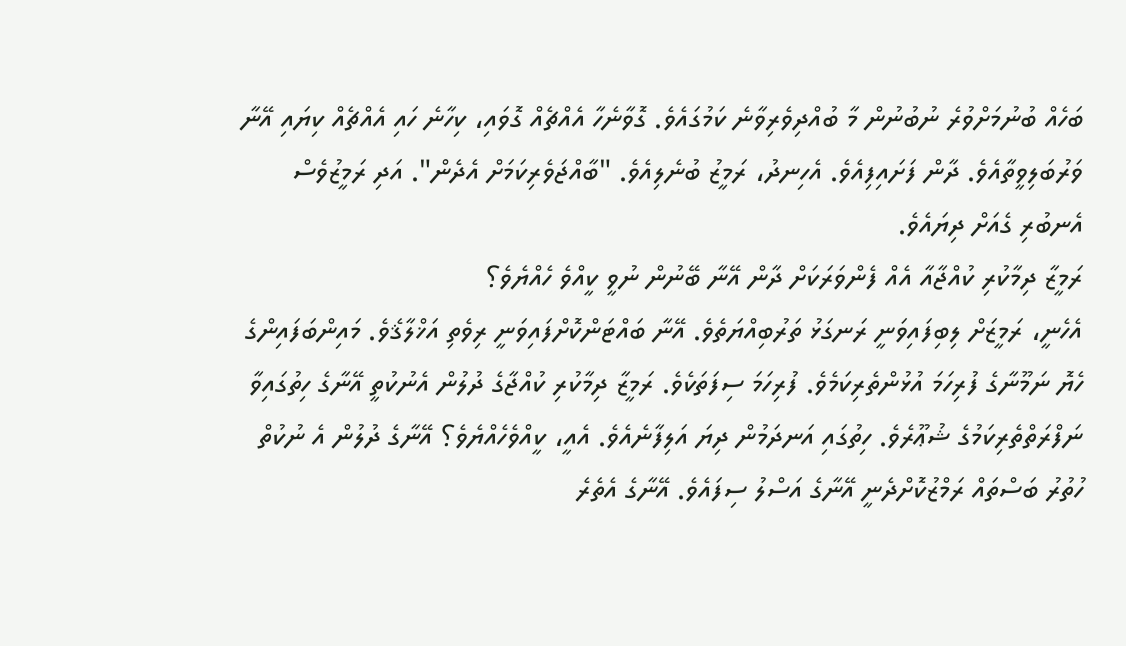ބަހެއް ބުނުމަށްވުރެ ނުބުނުން މާ ބުއްދިވެރިވާނެ ކަމުގައެވެ. ގޮވާނެހާ އެއްޗެއް ގޮވައި، ކިހާނެ ހައި އެއްޗެއް ކިޔައި އޭނާ ވަރުބަލިވީތާއެވެ. ދާން ފަށައިފިއެވެ. އެހިނދު، ރަމީޒު ބުނެލިއެވެ. "ބާއްޖަވެރިކަމަށް އެދެން". އަދި ރަމީޒުވެސް އެނބުރި ގެއަށް ދިޔައެވެ.
ރަމީޒާ ދިމާކުރި ކުއްޖާއާ އެއް ފެންވަރަކަށް ދާން އޭނާ ބޭނުން ނުވީ ކީއްވެ ހެއްޔެވެ؟
އެހެނީ، ރަމީޒަށް ލިބިފައިވަނީ ރަނގަޅު ތަރުބިއްޔަތެވެ. އޭނާ ބައްޓަންކޮށްފައިވަނީ ރިވެތި އަޚްލާޤެވެ. މައިންބަފައިންގެ ހެޔޮ ނަމޫނާގެ ފުރިހަމަ އުޅުންތެރިކަމެވެ. ފުރިހަމަ ސިފަތަކެވެ. ރަމީޒާ ދިމާކުރި ކުއްޖާގެ ދުލުން އެނުކުތީ އޭނާގެ ހިތުގައިވާ ނަފްރަތްތެރިކަމުގެ ޝުޢޫރެވެ. ހިތުގައި އަނދަމުން ދިޔަ އަލިފާނެއެވެ. އެއީ، ކީއްވެހެއްޔެވެ؟ އޭނާގެ ދުލުން އެ ނުކުތް ހުތުރު ބަސްތައް ރަމްޒުކޮށްދެނީ އޭނާގެ އަސްލު ސިފައެވެ. އޭނާގެ އެތެރެ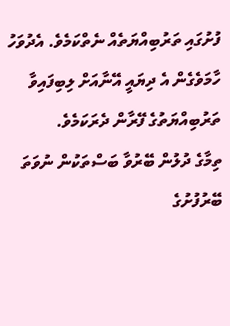ފުށުގައި ތަރުބިއްޔަތެއް ނެތްކަމެވެ. އެދުވަހު ހާމަވެގެން އެ ދިޔައީ އޭނާއަށް ލިބިފައިވާ ތަރުބިއްޔަތުގެ ފޭރާން ދެރަކަމެވެ.
ތިމާގެ ދުލުން ބޭރުވާ ބަސްތަކުން ނުވަތަ ބޭރުފުށުގެ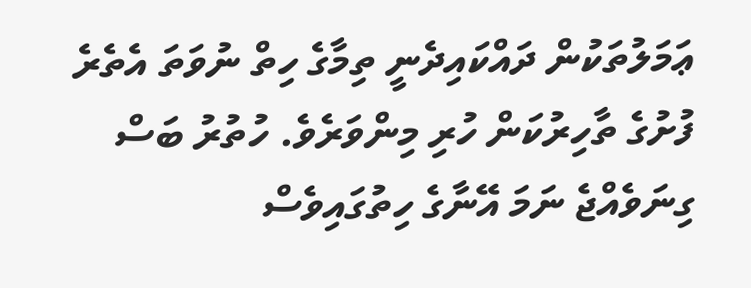ޢަމަލުތަކުން ދައްކައިދެނީ ތިމާގެ ހިތް ނުވަތަ އެތެރެ ފުށުގެ ތާހިރުކަން ހުރި މިންވަރެވެ. ހުތުރު ބަސް ގިނަވެއްޖެ ނަމަ އޭނާގެ ހިތުގައިވެސް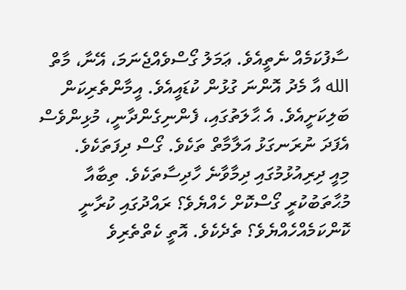ސާފުކަމެއް ނެތީއެވެ. ޢަމަލު ގޯސްވެއްޖެނަމަ، އޭނާ، މާތް الله އާ މެދު އޮންނަ ގުޅުން ކުޑައީއެވެ. އީމާންތެރިކަން ބަލިކަށީއެވެ. އެ ޙާލަތުގައި، ފެންނިގެންދާނީ، މުޅިންވެސް އެފަދަ ނުރަނގަޅު އަލާމާތް ތަކެވެ. ގޯސް ދިފަތަކެވެ.
މިއީ ދިރިއުޅުމުގައި ދިމާވާނެ ހާދިސާތަކެވެ. ތިބާއާ މުޙާތަބުކުރީ ގޯސްކޮށް ހެއްޔެވެ؟ ރައްދުގައި ކުރާނީ ކޮންކަމެއްހެއްޔެވެ؟ ތެދެކެވެ. އޮތީ ކެތްތެރިވެ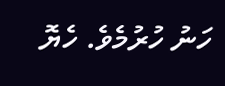ހަނު ހުރުމެވެ. ހެޔޮ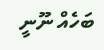ބަހެއް ނޫނީ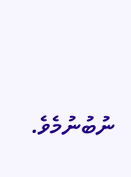ނުބުނުމެވެ.